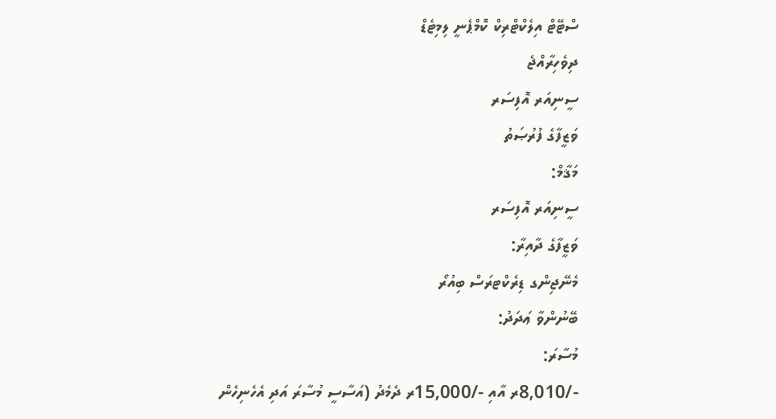ސްޓޭޓް އިލެކްޓްރިކް ކޮމްޕެނީ ލިމިޓެޑް
ދިވެހިރާއްޖެ
ސީނިއަރ އޮފިސަރ
ވަޒީފާގެ ފުރުޞަތު
މަޤާމް:
ސީނިއަރ އޮފިސަރ
ވަޒީފާގެ ދާއިރާ:
މެނޭޖިންގ ޑިރެކްޓރަސް ބިއުރޯ
ބޭނުންވާ ޢަދަދު:
މުސާރަ:
-/8,010ރ އާއި -/15,000ރ ދެމެދު (އަސާސީ މުސާރަ އަދި އެހެނިހެން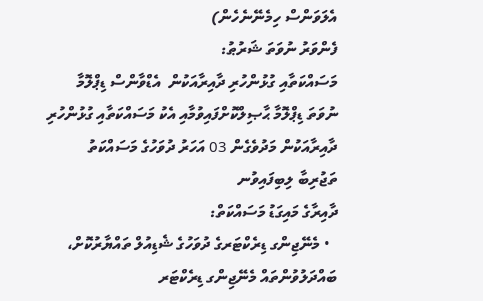އެލަވަންސް ހިމެނޭނެހެން)
ފެންވަރު ނުވަތަ ޝަރުޠު:
މަސައްކަތާއި ގުޅުންހުރި ދާއިރާއަކުން  އެޑްވާންސް ޑިޕްލޮމާ ނުވަތަ ޑިޕްލޮމާ ޙާޞިލްކޮށްފައިވުމާއި އެކު މަސައްކަތާއި ގުޅުންހުރި ދާއިރާއަކުން މަދުވެގެން 03 އަހަރު ދުވަހުގެ މަސައްކަތު ތަޖުރިބާ ލިބިފައިވުނ
ދާއިރާގެ މައިގަޑު މަސައްކަތް:
  • މެނޭޖިންގ ޑިރެކްޓަރގެ ދުވަހުގެ ޝެޑިއުލް ތައްޔާރުކޮށް، ބައްދަލުވުންތައް މެނޭޖިންގ ޑިރެކްޓަރ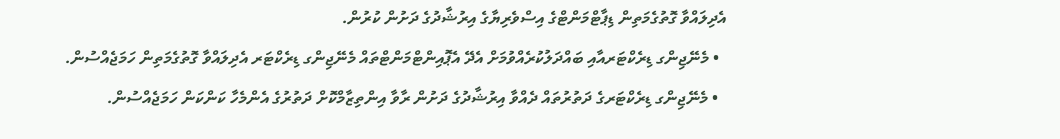އެދިލައްވާ ގޮތުގެމަތިން ޑިޕާޓްމަންޓްގެ އިސްވެރިޔާގެ އިރުޝާދުގެ ދަށުން ކުރުން.
  • މެނޭޖިންގ ޑިރެކްޓަރއާއި ބައްދަލުކުރެއްވުމަށް އެދޭ އެޕޮއިންޓްމަންޓްތައް މެނޭޖިންގ ޑިރެކްޓަރ އެދިލައްވާ ގޮތުގެމަތިން ހަމަޖެއްސުން.
  • މެނޭޖިންގ ޑިރެކްޓަރގެ ދަތުރުތައް ދެއްވާ އިރުޝާދުގެ ދަށުން ރާވާ އިންތިޒާމްކޮށް ދަތުރުގެ އެންމެހާ ކަންކަން ހަމަޖެއްސުން.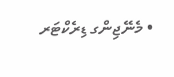• މެނޭޖިންގ ޑިރެކްޓަރ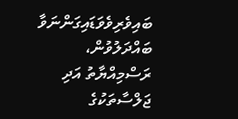ބައިވެރިވެވަޑައިގަންނަވާ ބައްދަލުވުން، ރަސްމިއްޔާތު އަދި ޖަލްސާތަކުގެ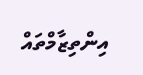އިންތިޒާމްތައް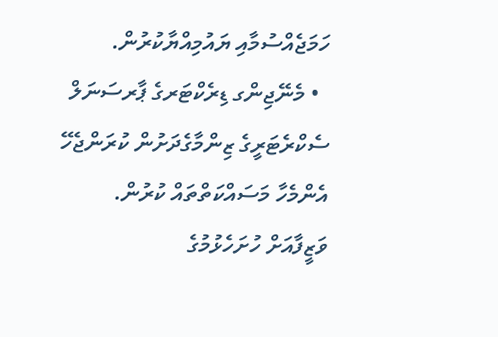ހަމަޖެއްސުމާއި ޔައުމިއްޔާކުރުން.
  • މެނޭޖިންގ ޑިރެކްޓަރގެ ޕާރސަނަލް ސެކްރެޓަރީގެ ޒިންމާގެދަށުން ކުރަންޖެހޭ އެންމެހާ މަސައްކަތްތައް ކުރުން.
ވަޒީފާއަށް ހުށަހެޅުމުގެ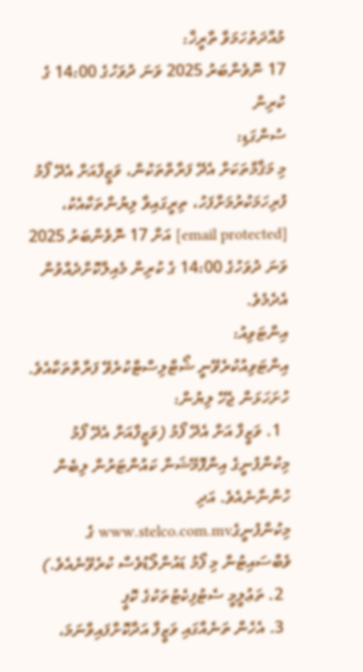މުއްދަތުހަމަވާ ތާރީޚް:
17 ނޮވެންބަރު 2025 ވަނަ ދުވަހުގެ 14:00 ގެ ކުރިން
ސުންގަޑި:
މި މަޤާމްތަކަށް އެދޭ ފަރާތްތަކުން، ވަޒީފާއަށް އެދޭ ފޯމު ފުރިހަމަކުރުމަށްފަހު، ތިރީގައިވާ ލިޔުންތަކާއެކު، [email protected] އަށް 17 ނޮވެންބަރު 2025 ވަނަ ދުވަހުގެ 14:00 ގެ ކުރިން މެއިލްކޮށްދެއްވުން އެދެމެވެ.
އިންޓަވިއު:
އިންޓަވިއުކުރެވޭނީ ޝޯޓްލިސްޓްކުރެވޭ ފަރާތްތަކާއެވެ.
ހުށަހަޅަން ޖެހޭ ލިޔުން:
  1. ވަޒީފާ އަށް އެދޭ ފޯމު (ވަޒީފާއަށް އެދޭ ފޯމު މިކުންފުނީގެ އިންފޮމޭޝަން ކައުންޓަރުން ލިބެން ހުންނާނެއެވެ. އަދި މިކުންފުނީގެwww.stelco.com.mv ގެ ވެބްސައިޓުން މި ފޯމު ޑައުންލޯޑުވެސް ކުރެވޭނެއެވެ.)
  2. ތަޢުލީމީ ސެޓުފިކެޓުތަކުގެ ކޮޕީ
  3. އެހެން ތަނެއްގައި ވަޒީފާ އަދާކޮށްފައިވާނަމަ،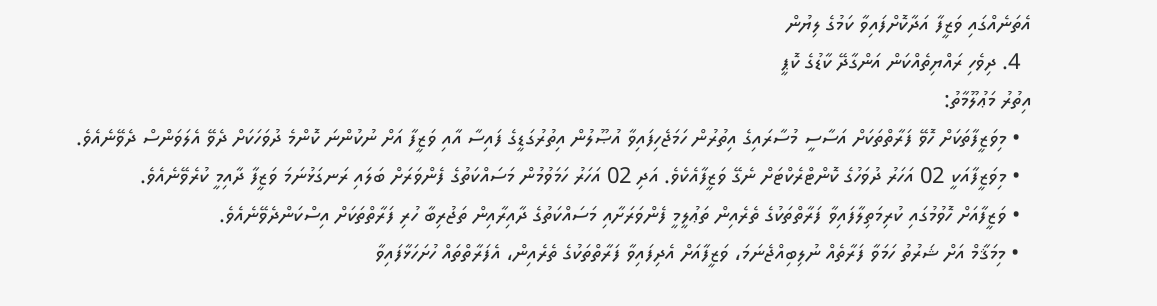އެތަނެއްގައި ވަޒީފާ އަދާކޮށްފައިވާ ކަމުގެ ލިޔުން
  4. ދިވެހި ރައްޔިތެއްކަން އަންގާދޭ ކާޑުގެ ކޮޕީ
އިތުރު މަޢުލޫމާތު:
  • މިވަޒީފާތަކަށް ހޮވޭ ފަރާތްތަކަށް އަސާސީ މުސާރައިގެ އިތުރުން ހަމަޖެހިފައިވާ އުޞޫލުން އިތުރުގަޑީގެ ފައިސާ އާއި ވަޒީފާ އަށް ނުކުންނަ ކޮންމެ ދުވަހަކަށް ދެވޭ އެލަވަންސް ދެވޭނެއެވެ.
  • މިވަޒީފާއަކީ 02 އަހަރު ދުވަހުގެ ކޮންޓްރެކްޓަށް ނެގޭ ވަޒީފާއެކެވެ. އަދި 02 އަހަރު ހަމަވުމުން މަސައްކަތުގެ ފެންވަރަށް ބަލައި ރަނގަޅުނަމަ ވަޒީފާ ދާއިމީ ކުރެވޭނެއެވެ.
  • ވަޒީފާއަށް ހޮވުމުގައި ކުރިމަތިލާފައިވާ ފަރާތްތަކުގެ ތެރެއިން ތަޢުލީމީ ފެންވަރަށާއި މަސައްކަތުގެ ދާއިރާއިން ތަޖުރިބާ ހުރި ފަރާތްތަކަށް އިސްކަންދެވޭނެއެވެ.
  • މިމަޤާމް އަށް ޝަރުތު ހަމަވާ ފަރާތެއް ނުލިބިއްޖެނަމަ، ވަޒީފާއަށް އެދިފައިވާ ފަރާތްތަކުގެ ތެރެއިން، އެފަރާތްތައް ހުށަހަޅާފައިވާ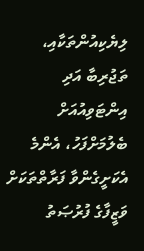ލިޔެކިއުންތަކާއި، ތަޖުރިބާ އަދި އިންޓަވިއުއަށް ބެލުމަށްފަހު، އެންމެ އެކަށީގެންވާ ފަރާތްތަކަށް ވަޒީފާގެ ފުރުޞަތު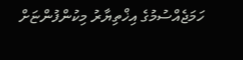ހަމަޖެއްސުމުގެ އިޚްތިޔާރު މިކުންފުންޏަށް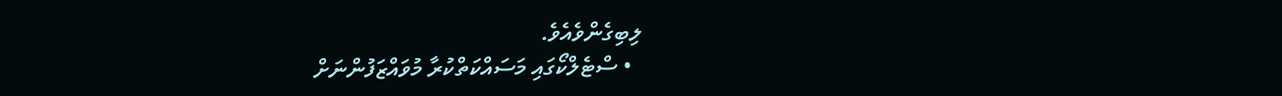ލިބިގެންވެއެވެ.
  • ސްޓެލްކޯގައި މަސައްކަތްކުރާ މުވައްޒަފުންނަށް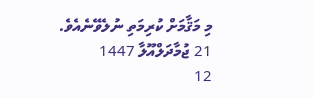މި މަޤާމަށް ކުރިމަތި ނުލެވޭނެއެވެ.
21 ޖުމާދަލްއޫލާ 1447
12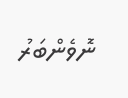ނޮވެންބަރު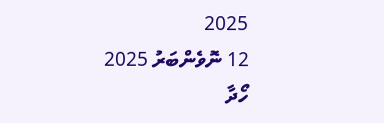2025
12 ނޮވެންބަރު 2025
ހޯދާ